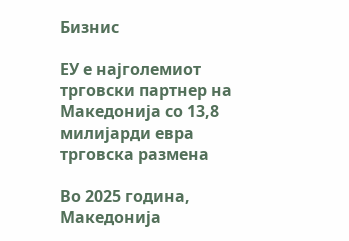Бизнис

ЕУ е најголемиот трговски партнер на Македонија со 13,8 милијарди евра трговска размена

Во 2025 година, Македонија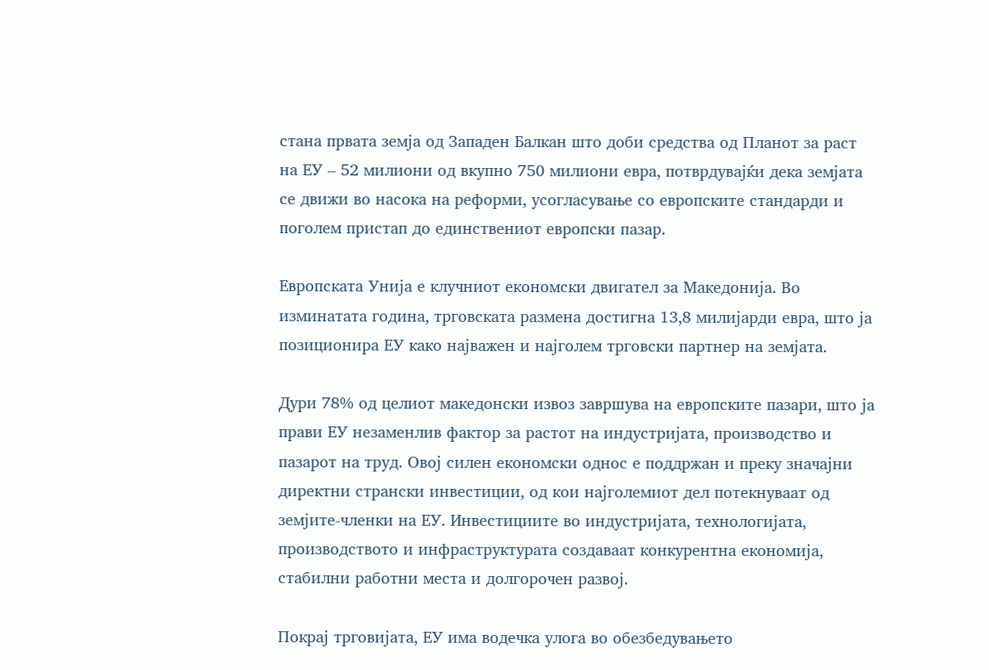стана првата земја од Западен Балкан што доби средства од Планот за раст на ЕУ – 52 милиони од вкупно 750 милиони евра, потврдувајќи дека земјата се движи во насока на реформи, усогласување со европските стандарди и поголем пристап до единствениот европски пазар.

Европската Унија е клучниот економски двигател за Македонија. Во изминатата година, трговската размена достигна 13,8 милијарди евра, што ја позиционира ЕУ како најважен и најголем трговски партнер на земјата.

Дури 78% од целиот македонски извоз завршува на европските пазари, што ја прави ЕУ незаменлив фактор за растот на индустријата, производство и пазарот на труд. Овој силен економски однос е поддржан и преку значајни директни странски инвестиции, од кои најголемиот дел потекнуваат од земјите-членки на ЕУ. Инвестициите во индустријата, технологијата, производството и инфраструктурата создаваат конкурентна економија, стабилни работни места и долгорочен развој.

Покрај трговијата, ЕУ има водечка улога во обезбедувањето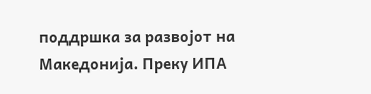поддршка за развојот на Македонија. Преку ИПА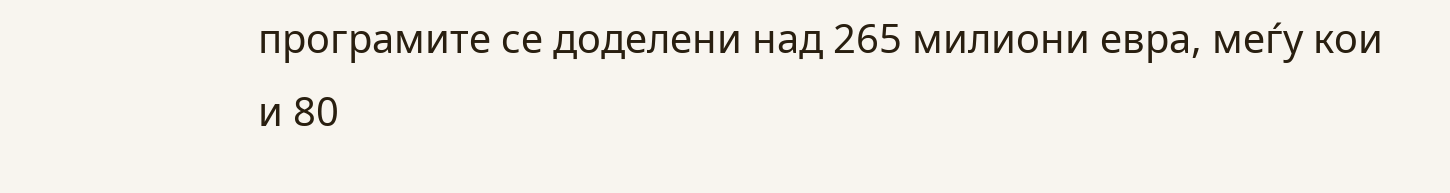програмите се доделени над 265 милиони евра, меѓу кои и 80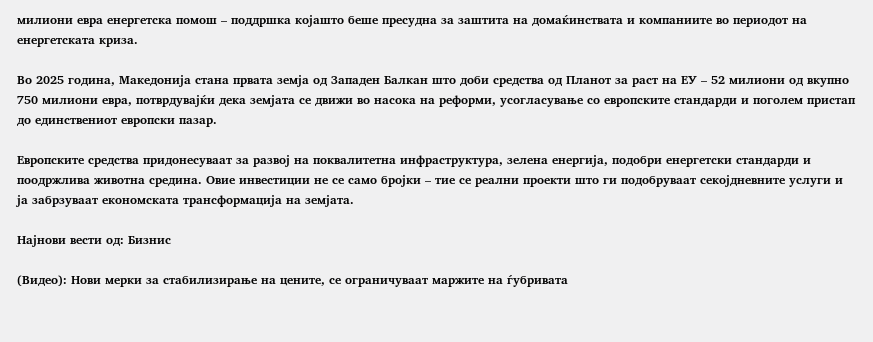милиони евра енергетска помош – поддршка којашто беше пресудна за заштита на домаќинствата и компаниите во периодот на енергетската криза.

Во 2025 година, Македонија стана првата земја од Западен Балкан што доби средства од Планот за раст на ЕУ – 52 милиони од вкупно 750 милиони евра, потврдувајќи дека земјата се движи во насока на реформи, усогласување со европските стандарди и поголем пристап до единствениот европски пазар.

Европските средства придонесуваат за развој на поквалитетна инфраструктура, зелена енергија, подобри енергетски стандарди и поодржлива животна средина. Овие инвестиции не се само бројки – тие се реални проекти што ги подобруваат секојдневните услуги и ја забрзуваат економската трансформација на земјата.

Најнови вести од: Бизнис

(Видео): Нови мерки за стабилизирање на цените, се ограничуваат маржите на ѓубривата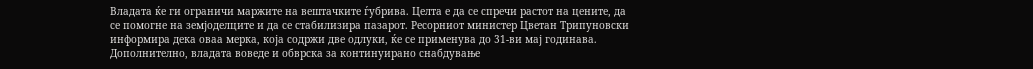Владата ќе ги ограничи маржите на вештачките ѓубрива. Целта е да се спречи растот на цените, да се помогне на земјоделците и да се стабилизира пазарот. Ресорниот министер Цветан Трипуновски информира дека оваа мерка, која содржи две одлуки, ќе се применува до 31-ви мај годинава. Дополнително, владата воведе и обврска за континуирано снабдување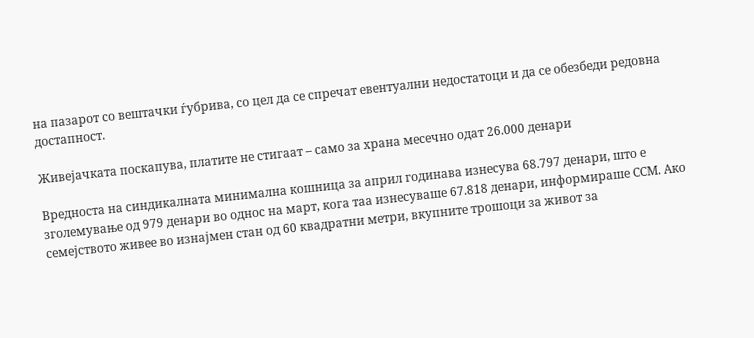на пазарот со вештачки ѓубрива, со цел да се спречат евентуални недостатоци и да се обезбеди редовна достапност.

Живејачката поскапува, платите не стигаат – само за храна месечно одат 26.000 денари

Вредноста на синдикалната минимална кошница за април годинава изнесува 68.797 денари, што е зголемување од 979 денари во однос на март, кога таа изнесуваше 67.818 денари, информираше ССМ. Ако семејството живее во изнајмен стан од 60 квадратни метри, вкупните трошоци за живот за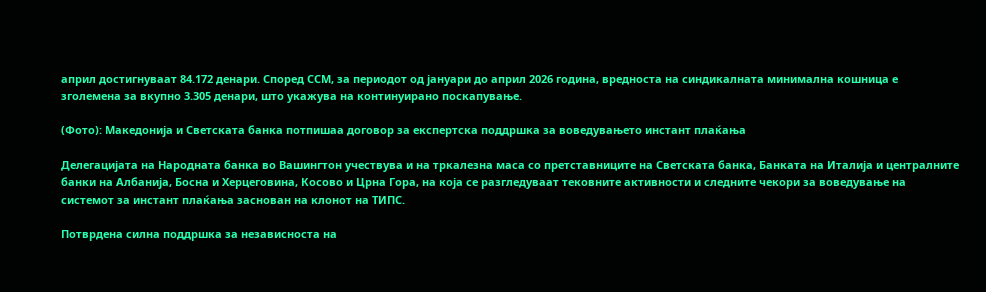април достигнуваат 84.172 денари. Според ССМ, за периодот од јануари до април 2026 година, вредноста на синдикалната минимална кошница е зголемена за вкупно 3.305 денари, што укажува на континуирано поскапување.

(Фото): Македонија и Светската банка потпишаа договор за експертска поддршка за воведувањето инстант плаќања

Делегацијата на Народната банка во Вашингтон учествува и на тркалезна маса со претставниците на Светската банка, Банката на Италија и централните банки на Албанија, Босна и Херцеговина, Косово и Црна Гора, на која се разгледуваат тековните активности и следните чекори за воведување на системот за инстант плаќања заснован на клонот на ТИПС.

Потврдена силна поддршка за независноста на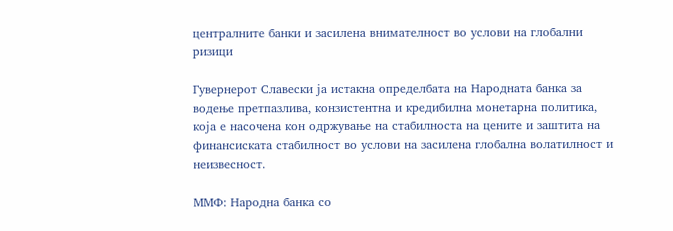централните банки и засилена внимателност во услови на глобални ризици

Гувернерот Славески ја истакна определбата на Народната банка за водење претпазлива, конзистентна и кредибилна монетарна политика, која е насочена кон одржување на стабилноста на цените и заштита на финансиската стабилност во услови на засилена глобална волатилност и неизвесност.

ММФ: Народна банка со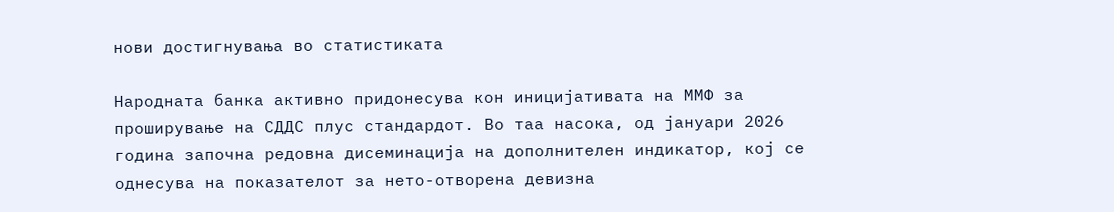нови достигнувања во статистиката

Народната банка активно придонесува кон иницијативата на ММФ за проширување на СДДС плус стандардот. Во таа насока, од јануари 2026 година започна редовна дисеминација на дополнителен индикатор, кој се однесува на показателот за нето-отворена девизна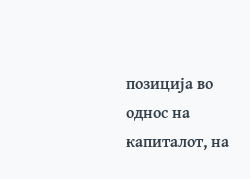позиција во однос на капиталот, на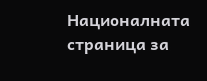Националната страница за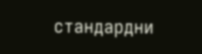стандардни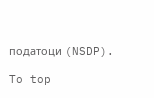податоци (NSDP).

To top